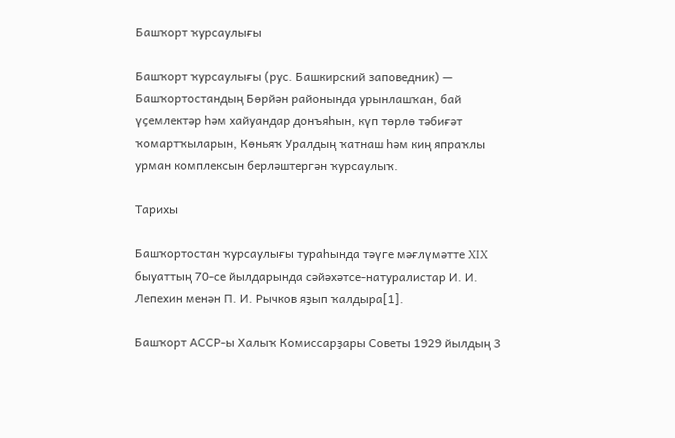Башҡорт ҡурсаулығы

Башҡорт ҡурсаулығы (рус. Башкирский заповедник) — Башҡортостандың Бөрйән районында урынлашҡан, бай үҫемлектәр һәм хайуандар донъяһын, күп төрлө тәбиғәт ҡомартҡыларын, Көньяҡ Уралдың ҡатнаш һәм киң япраҡлы урман комплексын берләштергән ҡурсаулыҡ.

Тарихы

Башҡортостан ҡурсаулығы тураһында тәүге мәғлүмәтте XIX быуаттың 70-се йылдарында сәйәхәтсе-натуралистар И. И. Лепехин менән П. И. Рычков яҙып ҡалдыра[1].

Башҡорт АССР-ы Халыҡ Комиссарҙары Советы 1929 йылдың 3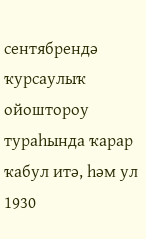сентябрендә ҡурсаулыҡ ойоштороу тураһында ҡарар ҡабул итә, һәм ул 1930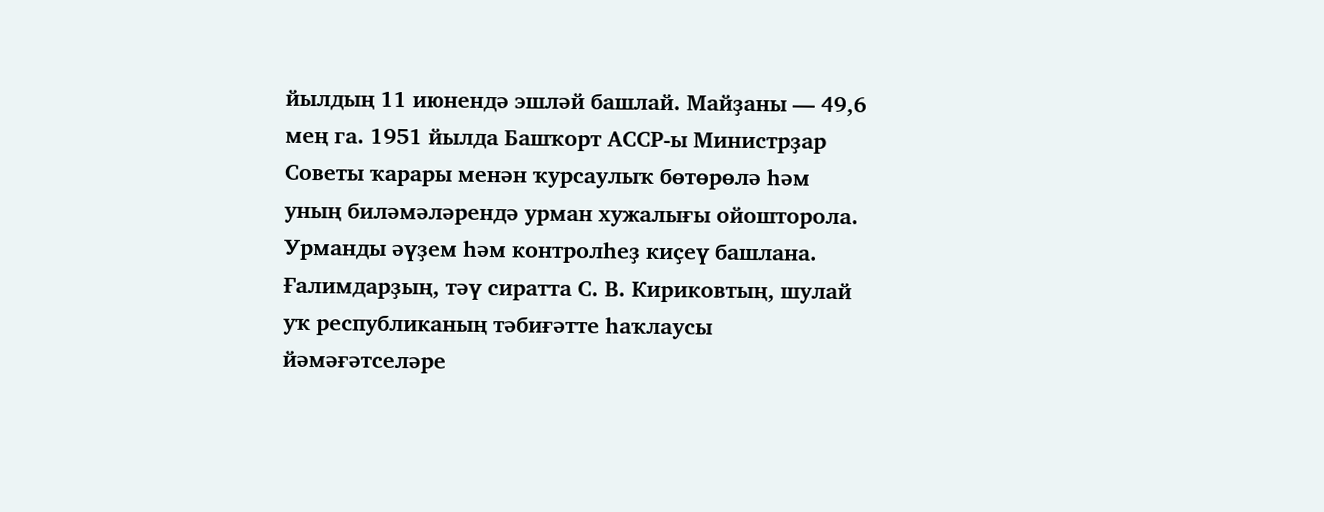йылдың 11 июнендә эшләй башлай. Майҙаны — 49,6 мең га. 1951 йылда Башҡорт АССР-ы Министрҙар Советы ҡарары менән ҡурсаулыҡ бөтөрөлә һәм уның биләмәләрендә урман хужалығы ойошторола. Урманды әүҙем һәм контролһеҙ киҫеү башлана. Ғалимдарҙың, тәү сиратта С. В. Кириковтың, шулай уҡ республиканың тәбиғәтте һаҡлаусы йәмәғәтселәре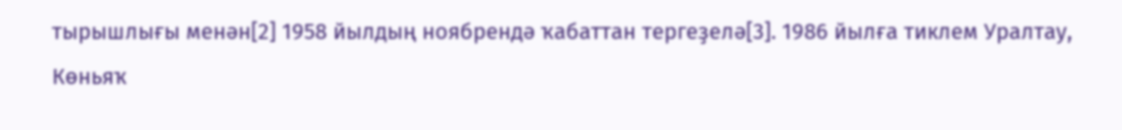тырышлығы менән[2] 1958 йылдың ноябрендә ҡабаттан тергеҙелә[3]. 1986 йылға тиклем Уралтау, Көньяҡ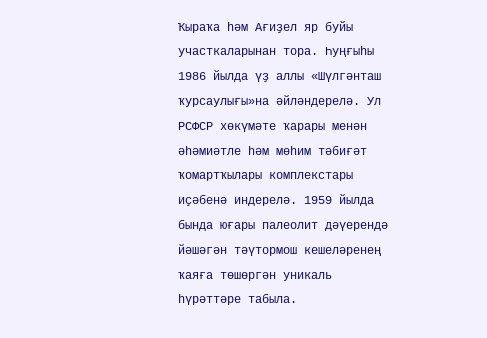Ҡыраҡа һәм Ағиҙел яр буйы участкаларынан тора. Һуңғыһы 1986 йылда үҙ аллы «Шүлгәнташ ҡурсаулығы»на әйләндерелә. Ул РСФСР хөкүмәте ҡарары менән әһәмиәтле һәм мөһим тәбиғәт ҡомартҡылары комплекстары иҫәбенә индерелә. 1959 йылда бында юғары палеолит дәүерендә йәшәгән тәүтормош кешеләренең ҡаяға төшөргән уникаль һүрәттәре табыла.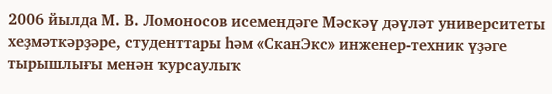2006 йылда М. В. Ломоносов исемендәге Мәскәү дәүләт университеты хеҙмәткәрҙәре, студенттары һәм «СканЭкс» инженер-техник үҙәге тырышлығы менән ҡурсаулыҡ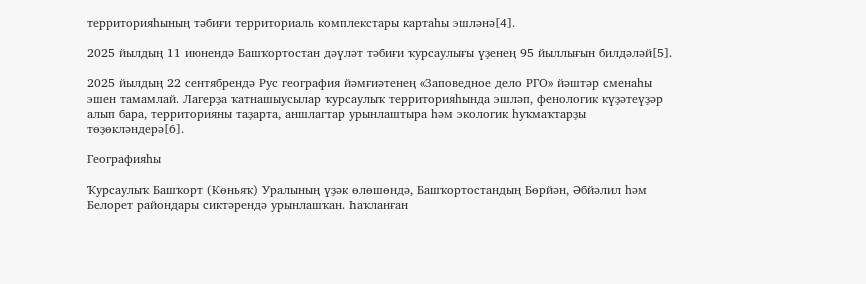территорияһының тәбиғи территориаль комплекстары картаһы эшләнә[4].

2025 йылдың 11 июнендә Башҡортостан дәүләт тәбиғи ҡурсаулығы үҙенең 95 йыллығын билдәләй[5].

2025 йылдың 22 сентябрендә Рус география йәмғиәтенең «Заповедное дело РГО» йәштәр сменаһы эшен тамамлай. Лагерҙа ҡатнашыусылар ҡурсаулыҡ территорияһында эшләп, фенологик күҙәтеүҙәр алып бара, территорияны таҙарта, аншлагтар урынлаштыра һәм экологик һуҡмаҡтарҙы төҙөкләндерә[6].

Географияһы

Ҡурсаулыҡ Башҡорт (Көньяҡ) Уралының үҙәк өлөшөндә, Башҡортостандың Бөрйән, Әбйәлил һәм Белорет райондары сиктәрендә урынлашҡан. Һаҡланған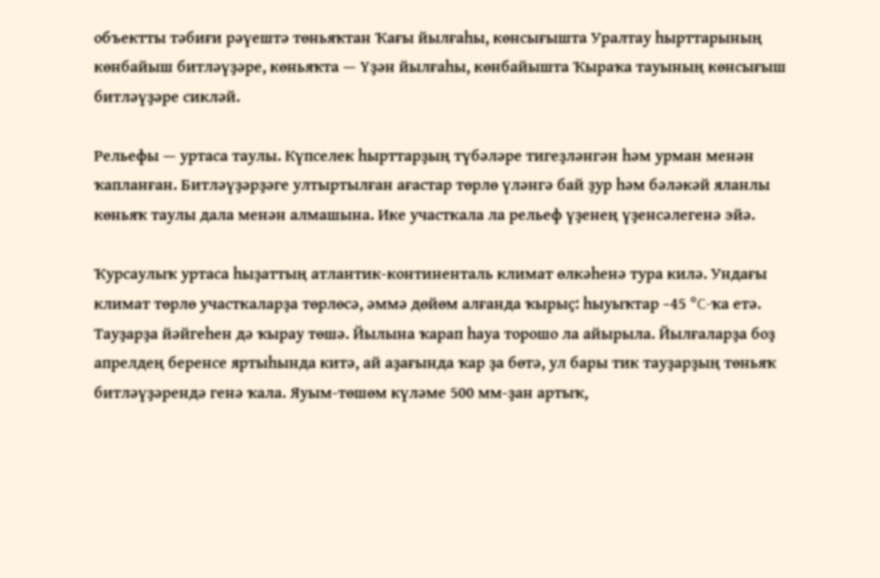объектты тәбиғи рәүештә төньяҡтан Ҡағы йылғаһы, көнсығышта Уралтау һырттарының көнбайыш битләүҙәре, көньяҡта — Үҙән йылғаһы, көнбайышта Ҡыраҡа тауының көнсығыш битләүҙәре сикләй.

Рельефы — уртаса таулы. Күпселек һырттарҙың түбәләре тигеҙләнгән һәм урман менән ҡапланған. Битләүҙәрҙәге ултыртылған ағастар төрлө үләнгә бай ҙур һәм бәләкәй яланлы көньяҡ таулы дала менән алмашына. Ике участкала ла рельеф үҙенең үҙенсәлегенә эйә.

Ҡурсаулыҡ уртаса һыҙаттың атлантик-континенталь климат өлкәһенә тура килә. Ундағы климат төрлө участкаларҙа төрлөсә, әммә дөйөм алғанда ҡырыҫ: һыуыҡтар −45 °C-ҡа етә. Тауҙарҙа йәйгеһен дә ҡырау төшә. Йылына ҡарап һауа торошо ла айырыла. Йылғаларҙа боҙ апрелдең беренсе яртыһында китә, ай аҙағында ҡар ҙа бөтә, ул бары тик тауҙарҙың төньяҡ битләүҙәрендә генә ҡала. Яуым-төшөм күләме 500 мм-ҙан артыҡ,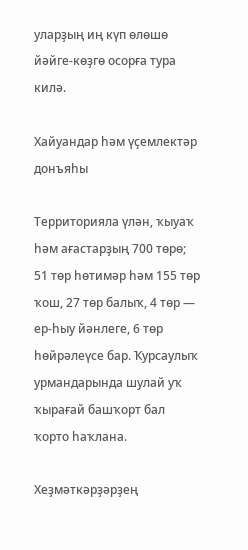уларҙың иң күп өлөшө йәйге-көҙгө осорға тура килә.

Хайуандар һәм үҫемлектәр донъяһы

Территорияла үлән, ҡыуаҡ һәм ағастарҙың 700 төрө; 51 төр һөтимәр һәм 155 төр ҡош, 27 төр балыҡ, 4 төр — ер-һыу йәнлеге, 6 төр һөйрәлеүсе бар. Ҡурсаулыҡ урмандарында шулай уҡ ҡырағай башҡорт бал ҡорто һаҡлана.

Хеҙмәткәрҙәрҙең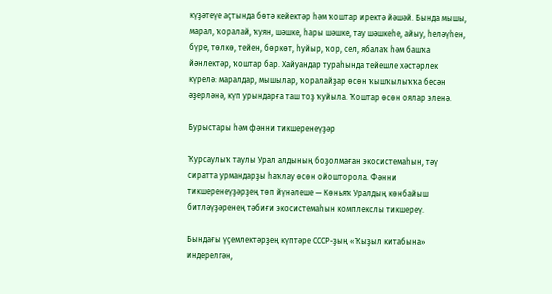күҙәтеүе аҫтында бөтә кейектәр һәм ҡоштар иректә йәшәй. Бында мышы, марал, ҡоралай, ҡуян, шәшке, һары шәшке, тау шәшкеһе, айыу, һеләүһен, бүре, төлкө, тейен, бөркөт, һуйыр, ҡор, сел, ябалаҡ һәм башҡа йәнлектәр, ҡоштар бар. Хайуандар тураһында тейешле хәстәрлек күрелә: маралдар, мышылар, ҡоралайҙар өсөн ҡышҡылыҡҡа бесән әҙерләнә, күп урындарға таш тоҙ ҡуйыла. Ҡоштар өсөн оялар эленә.

Бурыстары һәм фәнни тикшеренеүҙәр

Ҡурсаулыҡ таулы Урал алдының боҙолмаған экосистемаһын, тәү сиратта урмандарҙы һаҡлау өсөн ойошторола. Фәнни тикшеренеүҙәрҙең төп йүнәлеше — Көньяҡ Уралдың көнбайыш битләүҙәренең тәбиғи экосистемаһын комплекслы тикшереү.

Бындағы үҫемлектәрҙең күптәре СССР-ҙың «Ҡыҙыл китабына» индерелгән,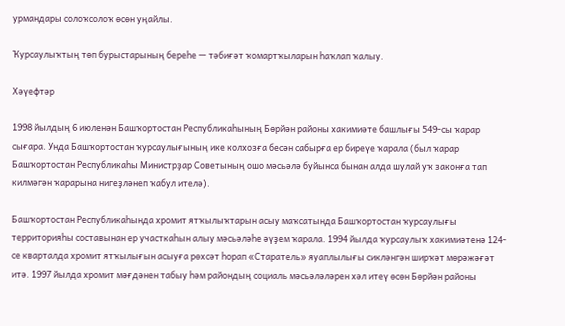урмандары солоҡсолоҡ өсөн уңайлы.

Ҡурсаулыҡтың төп бурыстарының береһе — тәбиғәт ҡомартҡыларын һаҡлап ҡалыу.

Хәүефтәр

1998 йылдың 6 июленән Башҡортостан Республикаһының Бөрйән районы хакимиәте башлығы 549-сы ҡарар сығара. Унда Башҡортостан ҡурсаулығының ике колхозға бесән сабырға ер биреүе ҡарала (был ҡарар Башҡортостан Республикаһы Министрҙар Советының ошо мәсьәлә буйынса бынан алда шулай уҡ законға тап килмәгән ҡарарына нигеҙләнеп ҡабул ителә).

Башҡортостан Республикаһында хромит ятҡылыҡтарын асыу маҡсатында Башҡортостан ҡурсаулығы территорияһы составынан ер участкаһын алыу мәсьәләһе әүҙем ҡарала. 1994 йылда ҡурсаулыҡ хакимиәтенә 124-се кварталда хромит ятҡылығын асыуға рөхсәт һорап «Старатель» яуаплылығы сикләнгән ширҡәт мөрәжәғәт итә. 1997 йылда хромит мәғдәнен табыу һәм райондың социаль мәсьәләләрен хәл итеү өсөн Бөрйән районы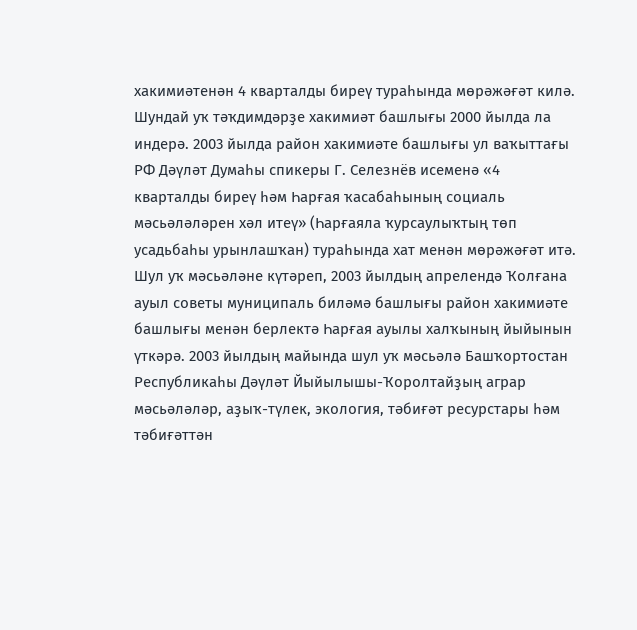хакимиәтенән 4 кварталды биреү тураһында мөрәжәғәт килә. Шундай уҡ тәҡдимдәрҙе хакимиәт башлығы 2000 йылда ла индерә. 2003 йылда район хакимиәте башлығы ул ваҡыттағы РФ Дәүләт Думаһы спикеры Г. Селезнёв исеменә «4 кварталды биреү һәм Һарғая ҡасабаһының социаль мәсьәләләрен хәл итеү» (Һарғаяла ҡурсаулыҡтың төп усадьбаһы урынлашҡан) тураһында хат менән мөрәжәғәт итә. Шул уҡ мәсьәләне күтәреп, 2003 йылдың апрелендә Ҡолғана ауыл советы муниципаль биләмә башлығы район хакимиәте башлығы менән берлектә Һарғая ауылы халҡының йыйынын үткәрә. 2003 йылдың майында шул уҡ мәсьәлә Башҡортостан Республикаһы Дәүләт Йыйылышы-Ҡоролтайҙың аграр мәсьәләләр, аҙыҡ-түлек, экология, тәбиғәт ресурстары һәм тәбиғәттән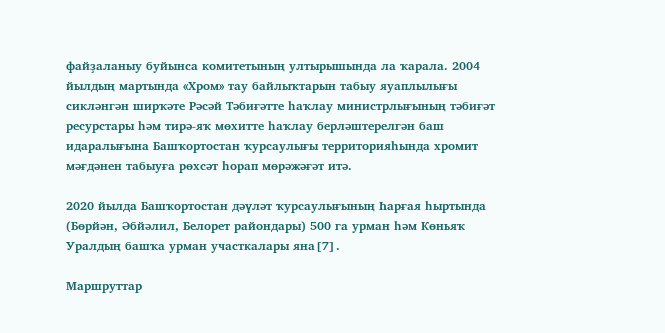файҙаланыу буйынса комитетының ултырышында ла ҡарала. 2004 йылдың мартында «Хром» тау байлыҡтарын табыу яуаплылығы сикләнгән ширҡәте Рәсәй Тәбиғәтте һаҡлау министрлығының тәбиғәт ресурстары һәм тирә-яҡ мөхитте һаҡлау берләштерелгән баш идаралығына Башҡортостан ҡурсаулығы территорияһында хромит мәғдәнен табыуға рөхсәт һорап мөрәжәғәт итә.

2020 йылда Башҡортостан дәүләт ҡурсаулығының Һарғая һыртында (Бөрйән, Әбйәлил, Белорет райондары) 500 га урман һәм Көньяҡ Уралдың башҡа урман участкалары яна[7].

Маршруттар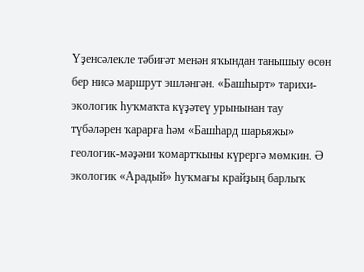Үҙенсәлекле тәбиғәт менән яҡындан танышыу өсөн бер нисә маршрут эшләнгән. «Башһырт» тарихи-экологик һуҡмаҡта күҙәтеү урынынан тау түбәләрен ҡарарға һәм «Башһард шарьяжы» геологик-мәҙәни ҡомартҡыны күрергә мөмкин. Ә экологик «Арадый» һуҡмағы крайҙың барлыҡ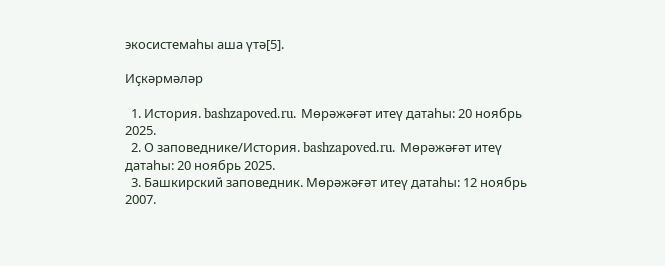экосистемаһы аша үтә[5].

Иҫкәрмәләр

  1. История. bashzapoved.ru. Мөрәжәғәт итеү датаһы: 20 ноябрь 2025.
  2. О заповеднике/История. bashzapoved.ru. Мөрәжәғәт итеү датаһы: 20 ноябрь 2025.
  3. Башкирский заповедник. Мөрәжәғәт итеү датаһы: 12 ноябрь 2007.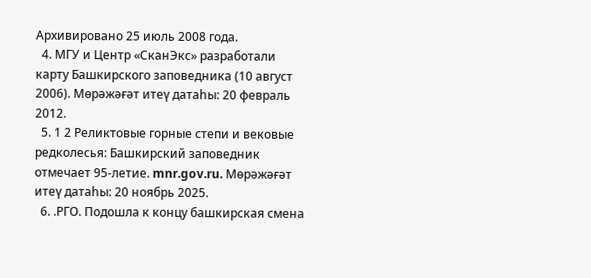Архивировано 25 июль 2008 года.
  4. МГУ и Центр «СканЭкс» разработали карту Башкирского заповедника (10 август 2006). Мөрәжәғәт итеү датаһы: 20 февраль 2012.
  5. 1 2 Реликтовые горные степи и вековые редколесья: Башкирский заповедник отмечает 95-летие. mnr.gov.ru. Мөрәжәғәт итеү датаһы: 20 ноябрь 2025.
  6. .РГО. Подошла к концу башкирская смена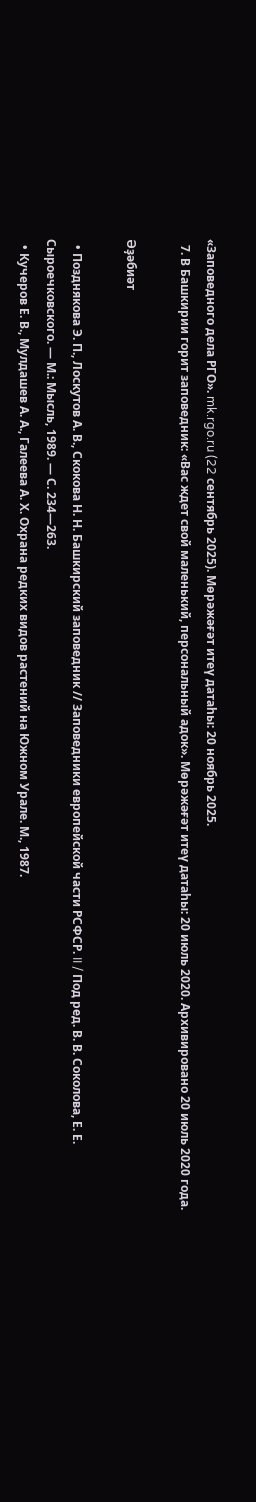«Заповедного дела РГО». mk.rgo.ru (22 сентябрь 2025). Мөрәжәғәт итеү датаһы: 20 ноябрь 2025.
  7. В Башкирии горит заповедник: «Вас ждет свой маленький, персональный адок». Мөрәжәғәт итеү датаһы: 20 июль 2020. Архивировано 20 июль 2020 года.

Әҙәбиәт

  • Позднякова Э. П., Лоскутов А. В., Скокова Н. Н. Башкирский заповедник // Заповедники европейской части РСФСР. II / Под ред. В. В. Соколова, Е. Е. Сыроечковского. — М.: Мысль, 1989. — С. 234—263.
  • Кучеров Е. В., Мулдашев А. А., Галеева А. Х. Охрана редких видов растений на Южном Урале. М., 1987.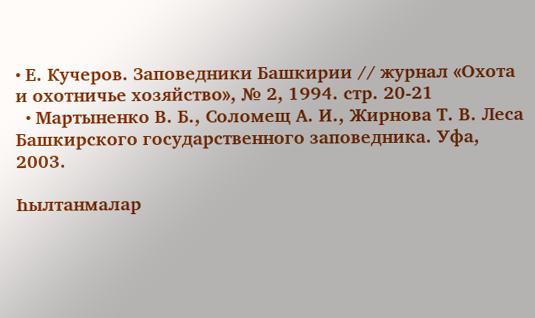• Е. Кучеров. Заповедники Башкирии // журнал «Охота и охотничье хозяйство», № 2, 1994. стр. 20-21
  • Мартыненко В. Б., Соломещ А. И., Жирнова Т. В. Леса Башкирского государственного заповедника. Уфа, 2003.

Һылтанмалар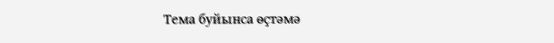Тема буйынса өҫтәмә